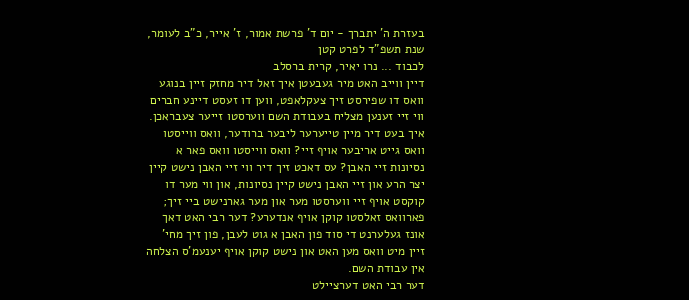בעזרת ה' יתברך - יום ד' פרשת אמור, ז' אייר, כ"ב לעומר, שנת תשפ"ד לפרט קטן
לכבוד ... נרו יאיר, קרית ברסלב
דיין ווייב האט מיר געבעטן איך זאל דיר מחזק זיין בנוגע וואס דו שפירסט זיך צעקלאפט, ווען דו זעסט דיינע חברים ווי זיי זענען מצליח בעבודת השם ווערסטו זייער צעבראכן.
איך בעט דיר מיין טייערער ליבער ברודער, וואס ווייסטו וואס גייט אריבער אויף זיי? וואס ווייסטו וואס פאר א נסיונות זיי האבן? עס דאכט זיך דיר ווי זיי האבן נישט קיין יצר הרע און זיי האבן נישט קיין נסיונות, און ווי מער דו קוקסט אויף זיי ווערסטו מער און מער גארנישט ביי זיך; פארוואס זאלסטו קוקן אויף אנדערע? דער רבי האט דאך אונז געלערנט די סוד פון האבן א גוט לעבן, פון זיך מחי' זיין מיט וואס מען האט און נישט קוקן אויף יענעמ'ס הצלחה אין עבודת השם.
דער רבי האט דערציילט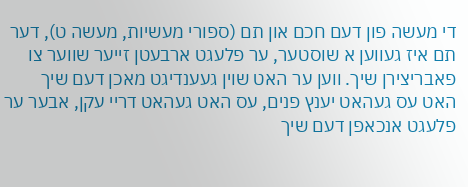די מעשה פון דעם חכם און תם (ספורי מעשיות, מעשה ט), דער תם איז געווען א שוסטער, ער פלעגט ארבעטן זייער שווער צו פאבריצירן שיך. ווען ער האט שוין געענדיגט מאכן דעם שיך האט עס געהאט יענץ פנים, עס האט געהאט דריי עקן, אבער ער פלעגט אנכאפן דעם שיך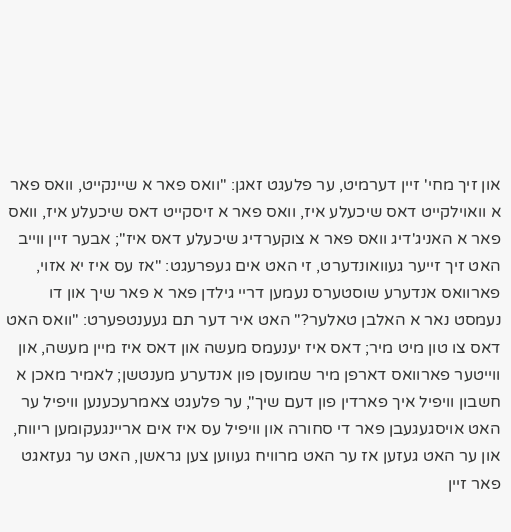און זיך מחי' זיין דערמיט, ער פלעגט זאגן: "וואס פאר א שיינקייט, וואס פאר א וואוילקייט דאס שיכעלע איז, וואס פאר א זיסקייט דאס שיכעלע איז, וואס פאר א האניג'דיג וואס פאר א צוקערדיג שיכעלע דאס איז"; אבער זיין ווייב האט זיך זייער געוואונדערט, זי האט אים געפרעגט: "אז עס איז יא אזוי, פארוואס אנדערע שוסטערס נעמען דריי גילדן פאר א פאר שיך און דו נעמסט נאר א האלבן טאלער?" האט איר דער תם געענטפערט: "וואס האט דאס צו טון מיט מיר; דאס איז יענעמס מעשה און דאס איז מיין מעשה, און ווייטער פארוואס דארפן מיר שמועסן פון אנדערע מענטשן; לאמיר מאכן א חשבון וויפיל איך פארדין פון דעם שיך", ער פלעגט צאמרעכענען וויפיל ער האט אויסגעגעבן פאר די סחורה און וויפיל עס איז אים אריינגעקומען ריווח, און ער האט געזען אז ער האט מרוויח געווען צען גראשן, האט ער געזאגט פאר זיין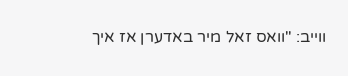ווייב: "וואס זאל מיר באדערן אז איך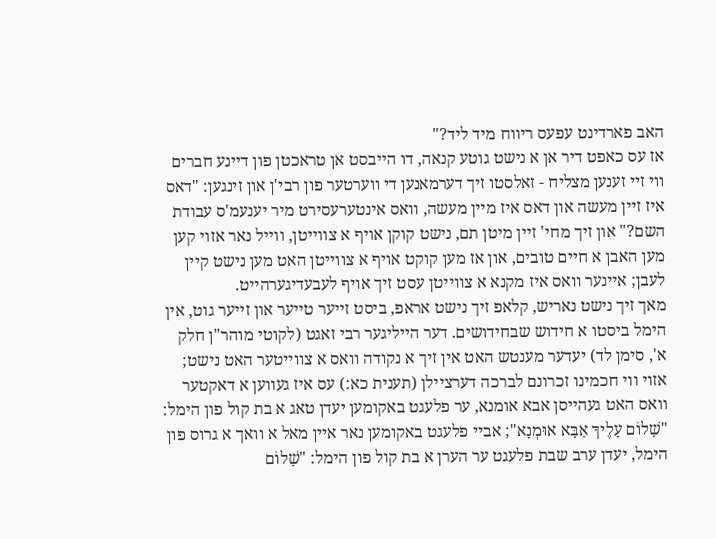האב פארדינט עפעס ריווח מיד ליד?"
אז עס כאפט דיר אן א נישט גוטע קנאה, דו הייבסט אן טראכטן פון דיינע חברים ווי זיי זענען מצליח - זאלסטו זיך דערמאנען די ווערטער פון רבי'ן און זינגען: "דאס איז זיין מעשה און דאס איז מיין מעשה, וואס אינטערעסירט מיר יענעמ'ס עבודת השם?" און זיך מחי' זיין מיטן תם, נישט קוקן אויף א צווייטן, ווייל נאר אזוי קען מען האבן א חיים טובים, און אז מען קוקט אויף א צווייטן האט מען נישט קיין לעבן; איינער וואס איז מקנא א צווייטן עסט זיך אויף לעבעדיגערהייט.
מאך זיך נישט נאריש, קלאפ זיך נישט אראפ, ביסט זייער טייער און זייער גוט, אין הימל ביסטו א חידוש שבחידושים. דער הייליגער רבי זאגט (לקוטי מוהר"ן חלק א', סימן לד) יעדער מענטש האט אין זיך א נקודה וואס א צווייטער האט נישט; אזוי ווי חכמינו זכרונם לברכה דערציילן (תענית כא:) עס איז געווען א דאקטער וואס האט געהייסן אבא אומנא, ער פלעגט באקומען יעדן טאג א בת קול פון הימל: "שָׁלוֹם עָלֶיךָ אַבָּא אוּמְנָא"; אביי פלעגט באקומען נאר איין מאל א וואך א גרוס פון הימל, יעדן ערב שבת פלעגט ער הערן א בת קול פון הימל: "שָׁלוֹם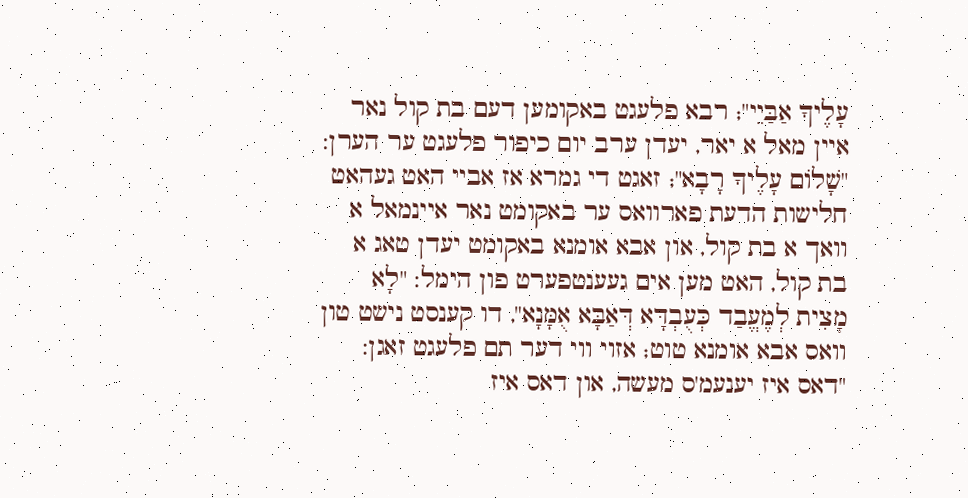עָלֶיךָ אַבַּיֵי"; רבא פלעגט באקומען דעם בת קול נאר איין מאל א יאר, יעדן ערב יום כיפור פלעגט ער הערן: "שָׁלוֹם עָלֶיךָ רָבָא"; זאגט די גמרא אז אביי האט געהאט חלישות הדעת פארוואס ער באקומט נאר איינמאל א וואך א בת קול, און אבא אומנא באקומט יעדן טאג א בת קול, האט מען אים געענטפערט פון הימל: "לָא מָצִית לְמֶעֱבַד כְּעֻבְדָּא דְּאַבָּא אֻמָּנָא", דו קענסט נישט טון וואס אבא אומנא טוט; אזוי ווי דער תם פלעגט זאגן: "דאס איז יענעמ'ס מעשה, און דאס איז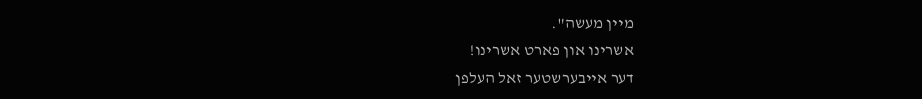מיין מעשה".
אשרינו און פארט אשרינו!
דער אייבערשטער זאל העלפן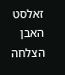זאלסט האבן הצלחה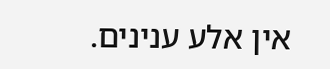אין אלע ענינים.